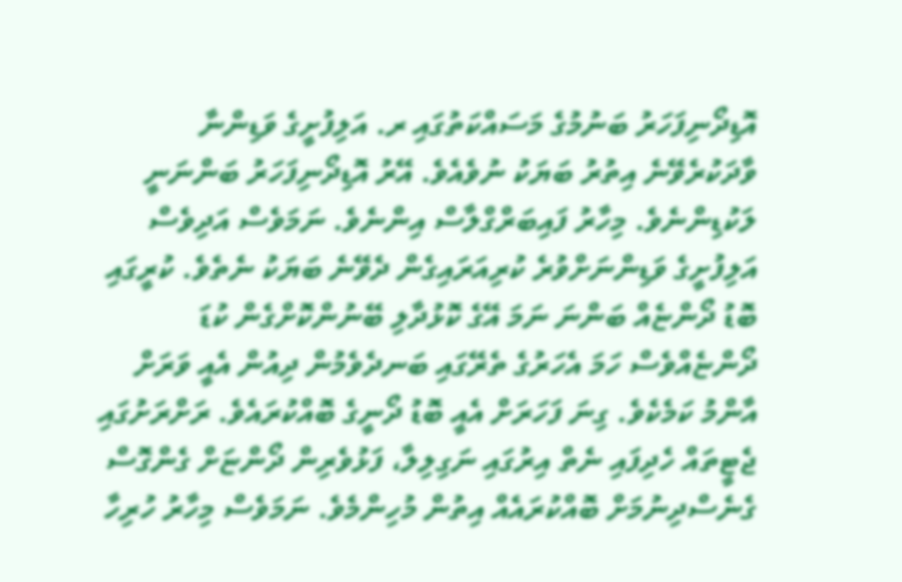އޮޑިދޯނިފަހަރު ބަނުމުގެ މަސައްކަތުގައި ރ. އަލިފުށީގެ ވަޑިންނާ ވާދަކުރެވޭނެ އިތުރު ބަޔަކު ނުވެއެވެ. އޭރު އޮޑިދޯނިފަހަރު ބަންނަނީ ލަކުޑިންނެވެ. މިހާރު ފައިބަރްގްލާސް އިންނެވެ. ނަމަވެސް އަދިވެސް އަލިފުށީގެ ވަޑިންނަށްވުރެ ކުރިއަރައިގެން ދެވޭނެ ބަޔަކު ނެތެވެ. ކުރީގައި ބޮޑު ދޯންޏެއް ބަންނަ ނަމަ އޭގެ ކޮޅުދާލި ބޭނުންކޮށްގެން ކުޑަ ދޯންޏެއްވެސް ހަމަ އެހަރުގެ ތެރޭގައި ބަނދެވެމުން ދިއުން އެއީ ވަރަށް އާންމު ކަމެކެވެ. ގިނަ ފަހަރަށް އެއީ ބޮޑު ދޯނީގެ ބޮއްކުރައެވެ. ރަށްރަށުގައި ޖެޓީތައް ހެދިފައި ނެތް އިރުގައި ނަގިލިލާ، ފަޅުވެރިން ދޯންޏަށް ގެންގޮސް ގެނެސްދިނުމަށް ބޮއްކުރައެއް އިތުން މުހިންމެވެ. ނަމަވެސް މިހާރު ހުރިހާ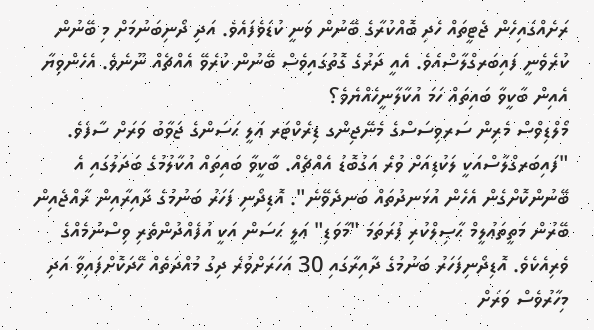ރަށެއްގައިހެން ޖެޓީތައް ހެދި ބޮއްކުރާގެ ބޭނުން ވަނީ ކުޑަވެފައެވެ. އަދި ދޯނިބަނުމަށް މި ބޭނުން ކުރެވެނީ ފައިބަރގްލާސްއެވެ. އެއީ ދަރުގެ ގޮތުގައިވެސް ބޭނުން ކުރެވޭ އެއްޗެއް ނޫނެވެ. އެހެންވިޔާ އެއިން ބާކީވާ ބައިތައް ހަމަ އުކާލާނީހެއްޔެވެ؟
މޯލްޑިވްސް މެރިން ސަރވިސަސްގެ މެނޭޖިންގ ޑިރެކްޓަރ ޢަލީ ޙަސަންގެ ޖަވާބު ވަރަށް ސާފެވެ. "ފައިބަރގްލާސްއަކީ ލަކުޑިއަށް ވުރެ އަގުބޮޑު އެއްޗެއް. ބާކީވާ ބައިތައް އުކާލުމުގެ ބަދަލުގައި އެ ބޭނުންކޮށްގެން އެހެން އުޅަނދުތައް ބަނދެވޭނެ". އޮޑިދޯނި ފަހަރު ބަނުމުގެ ދާއިރާއިން ރާއްޖެއިން ބޭރުން މަތީތަޢުލީމް ޙާޞިލްކުރި ފުރަތަމަ "މާވަޑި" ޢަލީ ޙަސަން އަކީ އުފެއްދުންތެރި ވިސްނުމެއްގެ ވެރިއެކެވެ. އޮޑިދޯނިފަހަރު ބަނުމުގެ ދާއިރާގައި 30 އަހަރަށްވުރެ ދިގު މުއްދަތެއް ހޭދަކޮށްފައިވާ އަދި މިހާރުވެސް ވަރަށް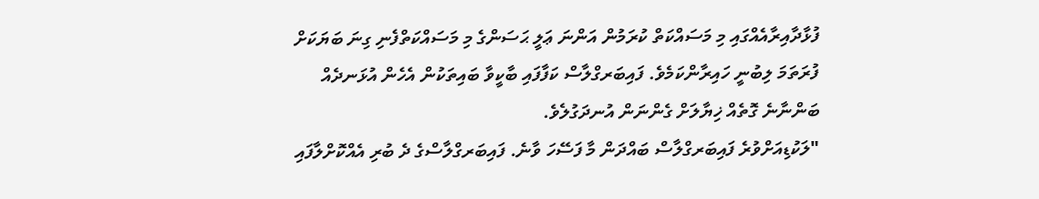ފުޅާދާއިރާއެއްގައި މި މަސައްކަތް ކުރަމުން އަންނަ ޢަލީ ޙަސަންގެ މި މަސައްކަތްފެނި ގިނަ ބަޔަކަށް ފުރަތަމަ ލިބުނީ ހައިރާންކަމެވެ. ފައިބަރގްލާސް ކަފާފައި ބާކީވާ ބައިތަކުން އެހެން އުޅަނދެއް ބަންނާނެ ގޮތެއް ޚިޔާލަށް ގެންނަން އުނދަގުލެވެ.
"ލަކުޑިއަށްވުރެ ފައިބަރގްލާސް ބައްދަން މާ ފަސޭހަ ވާނެ. ފައިބަރގްލާސްގެ ދެ ބުރި އެއްކޮށްލާފައި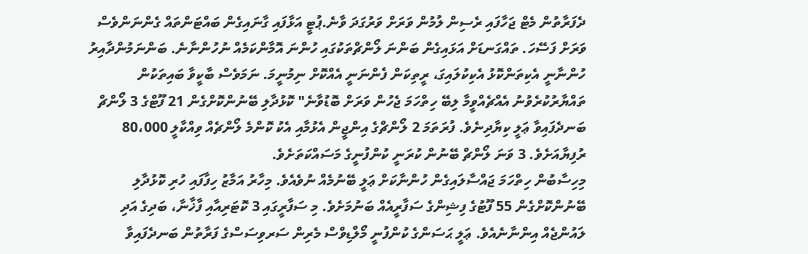ދެފަރާތުން މެޓް ޖަހާފައި ރެސިން ލުމުން ވަރަށް ވަރުގަދަ ވާނެ.ޕުޓީ އަޅާފައި ގާނައިގެން ބައްޓަންތައް ގެންނަންވެސް ވަރަށް ފަސޭހަ. ތައްގަނޑަށް އަޅައިގެން ބަންނަ ލޯންޗްތަކުގައި ހުންނަ އޮމާންކަމެއް ނުހުންނާނެ. ބަންނަމުންދާއިރު ހުންނާނީ އެކިތަންކޮޅު އެކިކުލައިގަ، ރީތިކަން ފެންނަނީ އެއްކޮށް ނިމުނީމަ. ނަމަވެސް ބާކީވާ ބައިތަކުން ތައްޔާރުކުރެވުނު އެއްޗެއްވީމާ ލިބޭ ހިތްހަމަ ޖެހުން ވަރަށް ބޮޑުވާނެ" ކޮޅުދާލި ބޭނުންކޮށްގެން 21 ފޫޓްގެ 3 ލޯންޗް ބަނދެފައިވާ ޢަލީ ކިޔާދިނެވެ. ފުރަތަމަ 2 ލޯންޗްގެ އިންޖީން އެޅުމާއި އެކު ކޮންމެ ލޯންޗެއް ވިއްކާލީ 80،000 ރުފިޔާއަށެވެ. 3 ވަނަ ލޯންޗް ބޭނުން ކުރަނީ ކުންފުނީގެ މަސައްކަތަށެވެ.
މިހިސާބުން ހިތްހަމަ ޖައްސާލައިގެން ހުންނާކަށް ޢަލީ ބޭނުމެއް ނުވެއެވެ. މިހާރު އަމާޒު ހިފާފައި ހުރި ކޮޅުދާލި ބޭނުންކޮށްގެން 55 ފޫޓުގެ ފިޝިންގެ ސަފާރީއެއް ބަނުމަށެވެ. މި ސަފާރީގައި 3 ކޮޓަރިއާއި ފާޚާނާ، ބަދިގެ އަދި ލައުންޖެއް އިންނާނެއެވެ. ޢަލީ ޙަސަންގެ ކުންފުނީ މޯލްޑިވްސް މެރިން ސަރވިސަސްގެ ފަރާތުން ބަނދެފައިވާ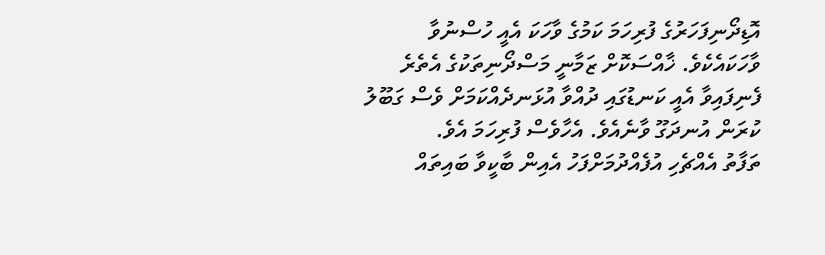އޮޑިދޯނިފަހަރުގެ ފުރިހަމަ ކަމުގެ ވާހަކަ އެއީ ހުސްނުވާ ވާހަކައެކެވެ. ޚާއްސަކޮށް ޒަމާނީ މަސްދޯނިތަކުގެ އެތެރެ ފެނިފައިވާ އެއީ ކަނޑުގައި ދުއްވާ އުޅަނދެއްކަމަށް ވެސް ގަބޫލު ކުރަން އުނދަގޫ ވާނެއެވެ. އެހާވެސް ފުރިހަމަ އެވެ.
ތަފާތު އެއްޗެހި އުފެއްދުމަށްފަހު އެއިން ބާކީވާ ބައިތައް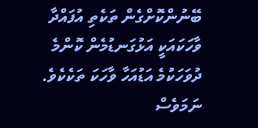ބޭނުންކޮށްގެން ތަކެތި އުފައްދާ ވާހަކައަކީ އަޅުގަނޑުމެން ކޮންމެ ދުވަހަކުމެ އަޑުއަހާ ވާހަކަ ތަކެކެވެ. ނަމަވެސް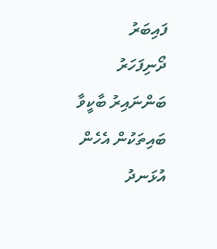ފައިބަރު ދޯނިފަހަރު ބަންނައިރު ބާކީވާ ބައިތަކުން އެހެން އުޅަނދު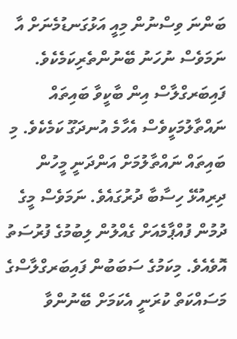ބަންނަ ވިސްނުން މިއީ އަޅުގަނޑުމެނަށް އާ ނަމަވެސް ނުހަނު ބޭނުންތެރިކަމެކެވެ. ފައިބަރގްލާސް އިން ބާކީވާ ބައިތައް ނައްތާލުމަކީވެސް އެހާމެ އުނދަގޫ ކަމެކެވެ. މި ބައިތައް ނައްތާލުމަށް އަންދަނީ މީހުން ދިރިއުޅޭ ހިސާބާ ދުރުގައެވެ. ނަމަވެސް މީގެ ދުމުން ފުއްޕާމެއަށް ގެއްލުން ލިބުމުގެ ފުރުސަތު އޮވެއެވެ. މިކަމުގެ ސަބަބުން ފައިބަރގްލާސްގެ މަސައްކަތް ކުރަނީ އެކަމަށް ބޭނުންވާ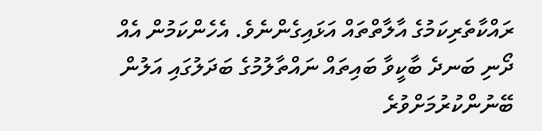ރައްކާތެރިކަމުގެ އާލާތްތައް އަޅައިގެންނެވެ. އެހެންކަމުން އެއް ދޯނި ބަނދެ ބާކީވާ ބައިތައް ނައްތާލުމުގެ ބަދަލުގައި އަލުން ބޭނުންކުރުމަށްވުރެ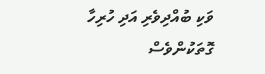ވަކި ބުއްދިވެރި އަދި ހުރިހާ ގޮތަކުންވެސް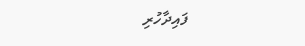ފައިދާހުރި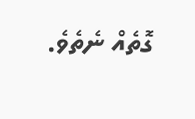ގޮތެއް ނެތެވެ.